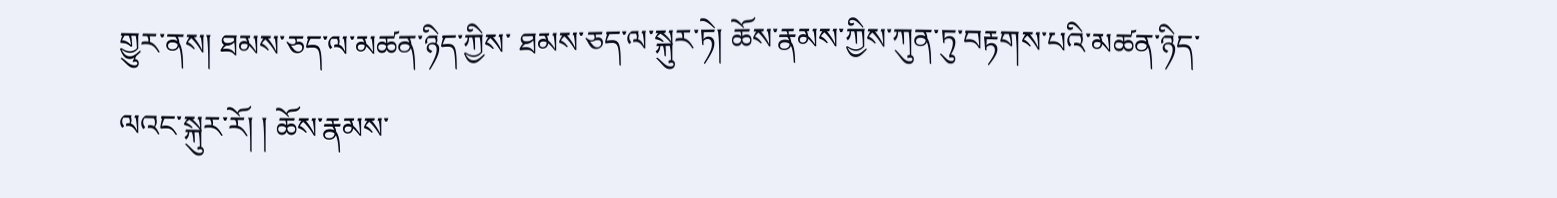གྱུར་ནས། ཐམས་ཅད་ལ་མཚན་ཉིད་ཀྱིས་ ཐམས་ཅད་ལ་སྐུར་ཏེ། ཆོས་རྣམས་ཀྱིས་ཀུན་ཏུ་བརྟགས་པའི་མཚན་ཉིད་ལའང་སྐུར་རོ། ། ཆོས་རྣམས་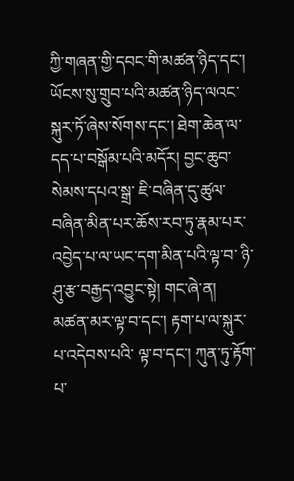ཀྱི་གཞན་གྱི་དབང་གི་མཚན་ཉིད་དང་། ཡོངས་སུ་གྲུབ་པའི་མཚན་ཉིད་ལའང་ སྐུར་ཏོ་ཞེས་སོགས་དང་། ཐེག་ཆེན་ལ་དད་པ་བསྒོམ་པའི་མདོར། བྱང་ཆུབ་སེམས་དཔའ་སྒྲ་ ཇི་བཞིན་དུ་ཚུལ་བཞིན་མིན་པར་ཆོས་རབ་ཏུ་རྣམ་པར་འབྱེད་པ་ལ་ཡང་དག་མིན་པའི་ལྟ་བ་ ཉི་ཤུ་རྩ་བརྒྱད་འབྱུང་སྟེ། གང་ཞེ་ན། མཚན་མར་ལྟ་བ་དང་། རྟག་པ་ལ་སྐུར་པ་འདེབས་པའི་ ལྟ་བ་དང་། ཀུན་ཏུ་རྟོག་པ་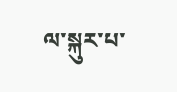ལ་སྐུར་པ་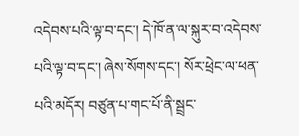འདེབས་པའི་ལྟ་བ་དང་། དེ་ཁོ་ན་ལ་སྐུར་བ་འདེབས་ པའི་ལྟ་བ་དང་། ཞེས་སོགས་དང་། སོར་ཕྲེང་ལ་ཕན་པའི་མདོར། བཙུན་པ་གང་པོ་ནི་སྦྲང་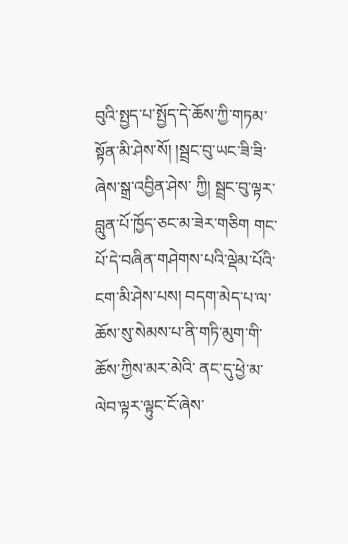བུའི་སྤྱད་པ་སྤྱོད་དེ་ཆོས་ཀྱི་གཏམ་སྟོན་མི་ཤེས་སོ། །སྦྲང་བུ་ཡང་ཟི་ཟི་ཞེས་སྒྲ་འབྱིན་ཤེས་ ཀྱི། སྦྲང་བུ་ལྟར་བླུན་པོ་ཁྱོད་ཅང་མ་ཟེར་གཅིག གང་པོ་དེ་བཞིན་གཤེགས་པའི་ལྡེམ་པོའི་ ངག་མི་ཤེས་པས། བདག་མེད་པ་ལ་ཆོས་སུ་སེམས་པ་ནི་གཏི་མུག་གི་ཆོས་ཀྱིས་མར་མེའི་ ནང་དུ་ཕྱེ་མ་ལེབ་ལྟར་ལྟུང་ངོ་ཞེས་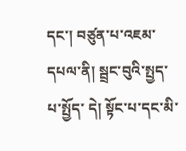དང་། བཙུན་པ་འཇམ་དཔལ་ནི། སྦྲང་བུའི་སྤྱད་པ་སྤྱོད་ དེ། སྟོང་པ་དང་མི་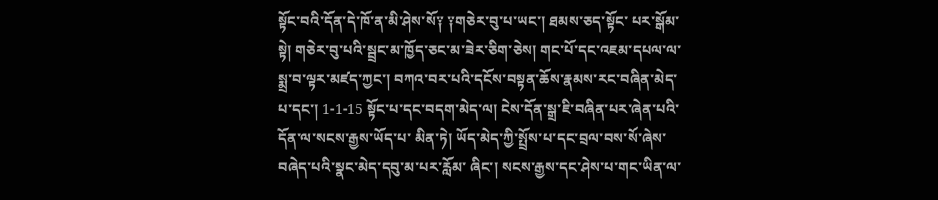སྟོང་བའི་དོན་དེ་ཁོ་ན་མི་ཤེས་སོ༑ ༑གཅེར་བུ་པ་ཡང་། ཐམས་ཅད་སྟོང་ པར་སྒོམ་སྟེ། གཅེར་བུ་པའི་སྦྲང་མ་ཁྱོད་ཅང་མ་ཟེར་ཅིག་ཅེས། གང་པོ་དང་འཇམ་དཔལ་ལ་ སྨྲ་བ་ལྟར་མཛད་ཀྱང་། བཀའ་བར་པའི་དངོས་བསྟན་ཆོས་རྣམས་རང་བཞིན་མེད་པ་དང་། 1-1-15 སྟོང་པ་དང་བདག་མེད་ལ། ངེས་དོན་སྒྲ་ཇི་བཞིན་པར་ཞེན་པའི་དོན་ལ་སངས་རྒྱས་ཡོད་པ་ མིན་ཏེ། ཡོད་མེད་ཀྱི་སྤྲོས་པ་དང་བྲལ་བས་སོ་ཞེས་བཞེད་པའི་སྣང་མེད་དབུ་མ་པར་རློམ་ ཞིང་། སངས་རྒྱས་དང་ཤེས་པ་གང་ཡིན་ལ་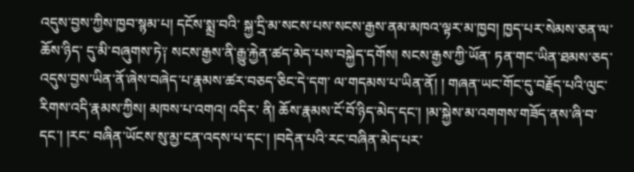འདུས་བྱས་ཀྱིས་ཁྱབ་སྙམ་པ། དངོས་སྨྲ་བའི་ སྐྱ་དྲི་མ་སངས་པས་སངས་རྒྱས་ནམ་མཁའ་ལྟར་མ་ཁྱབ། ཁྱད་པར་སེམས་ཅན་ལ་ཆོས་ཉིད་ དུ་མི་བཞུགས་ཏེ༑ སངས་རྒྱས་ནི་རྒྱུ་རྐྱེན་ཚད་མེད་པས་བསྐྱེད་དགོས། སངས་རྒྱས་ཀྱི་ཡོན་ ཏན་གང་ཡིན་ཐམས་ཅད་འདུས་བྱས་ཡིན་ནོ་ཞེས་བཞེད་པ་རྣམས་ཚར་བཅད་ཅིང་དེ་དག་ ལ་གདམས་པ་ཡིན་ནོ། ། གཞན་ཡང་གོང་དུ་བརྗོད་པའི་ལུང་རིགས་འདི་རྣམས་ཀྱིས། མཁས་པ་འགའ། འདིར་ ནི། ཆོས་རྣམས་ངོ་བོ་ཉིད་མེད་དང་། །མ་སྐྱེས་མ་འགགས་གཟོད་ནས་ཞི་བ་དང་། །རང་ བཞིན་ཡོངས་སུ་མྱ་ངན་འདས་པ་དང་། །བདེན་པའི་རང་བཞིན་མེད་པར་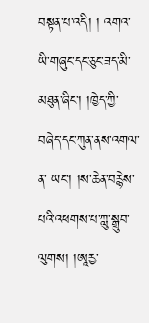བསྟན་པ་འདི། ། འགའ་ཡི་གཞུང་དང་ཅུང་ཟད་མི་མཐུན་ཞིང་། །ཁྱེད་ཀྱི་བཞེད་དང་ཀུན་ནས་འགལ་ན་ ཡང་། །ས་ཆེན་བརྙེས་པའི་འཕགས་པ་ཀླུ་སྒྲུབ་ལུགས། །ཨཱརྱ་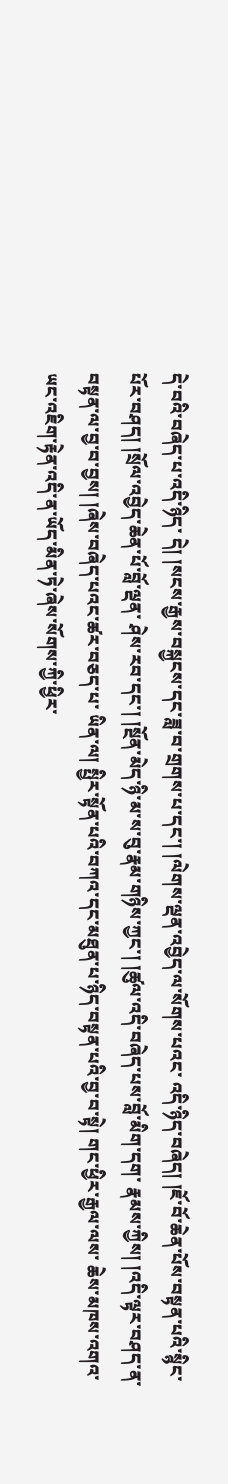དེ་བའི་བཞེད་པ་འདི་ཉིད་ དེ། །སངས་རྒྱས་བསྐྱངས་དང་ཟླ་བ་གྲགས་པ་དང་། །ལེགས་ལྡན་འབྱེད་ལ་སོགས་པའང་ འདི་ཉིད་བཞེད། །ཇོ་བོ་ཆེན་པོས་བསྟན་པའི་སྙིང་པོར་བཤད། །སྲོལ་འབྱེད་ཆེན་པོ་བློ་ལྡན་ ཤེས་རབ་དང་། །སྔོན་མེད་ཉི་མ་ས་བུ་རྣམ་གཉིས་ཀྱང་། །ཚུལ་འདི་བཞེད་པས་བློ་མིག་དག་ རྣམས་ཀྱིས། །འདི་ལྟར་བཤད་ན་བསྟན་ལ་བྱ་བ་བྱས། །ཞེས་བཞེད་པའང་ཚར་བཅད་པ་ ཡིན་ལ། སྤྱིར་སྟོན་པའི་བཀའ་དང་མཐུན་པ་ཉིད་བསྟན་པའི་བྱ་བ་སྟེ། གང་ཕྱིར་རྒྱལ་ལས་ ཆེས་མཁས་འགའ་ཡང་འཇིག་རྟེན་འདི་ན་ཡོད་མིན་ཏེ་ཞེས་སོགས་ཀྱི་ཕྱིར་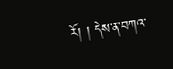རོ། ། དེས་ན་བཀའ་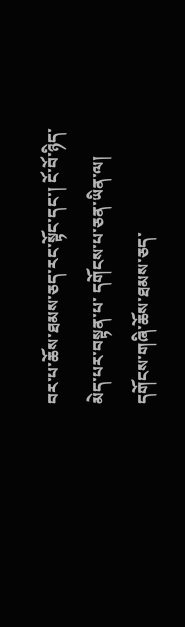བར་པ་ཆོས་ཐམས་ཅད་རང་སྟོང་དང་། ངོ་བོ་ཉིད་མེད་པར་བསྟན་པ་ དགོངས་པ་ཅན་ཡིན་ལ། དགོངས་གཞི་ཆོས་ཐམས་ཅད་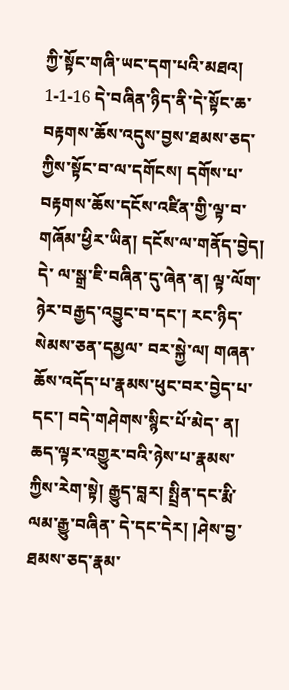ཀྱི་སྟོང་གཞི་ཡང་དག་པའི་མཐའ། 1-1-16 དེ་བཞིན་ཉིད་ནི་དེ་སྟོང་ཆ་བརྟགས་ཆོས་འདུས་བྱས་ཐམས་ཅད་ཀྱིས་སྟོང་བ་ལ་དགོངས། དགོས་པ་བརྟགས་ཆོས་དངོས་འཛིན་གྱི་ལྟ་བ་གཞོམ་ཕྱིར་ཡིན། དངོས་ལ་གནོད་བྱེད། དེ་ ལ་སྒྲ་ཇི་བཞིན་དུ་ཞེན་ན། ལྟ་ལོག་ཉེར་བརྒྱད་འབྱུང་བ་དང་། རང་ཉིད་སེམས་ཅན་དམྱལ་ བར་སྐྱེ་ལ། གཞན་ཆོས་འདོད་པ་རྣམས་ཕུང་བར་བྱེད་པ་དང་། བདེ་གཤེགས་སྙིང་པོ་མེད་ ན། ཆད་ལྟར་འགྱུར་བའི་ཉེས་པ་རྣམས་ཀྱིས་རེག་སྟེ། རྒྱུད་བླར། སྤྲིན་དང་རྨི་ལམ་རྒྱུ་བཞིན་ དེ་དང་དེར། །ཤེས་བྱ་ཐམས་ཅད་རྣམ་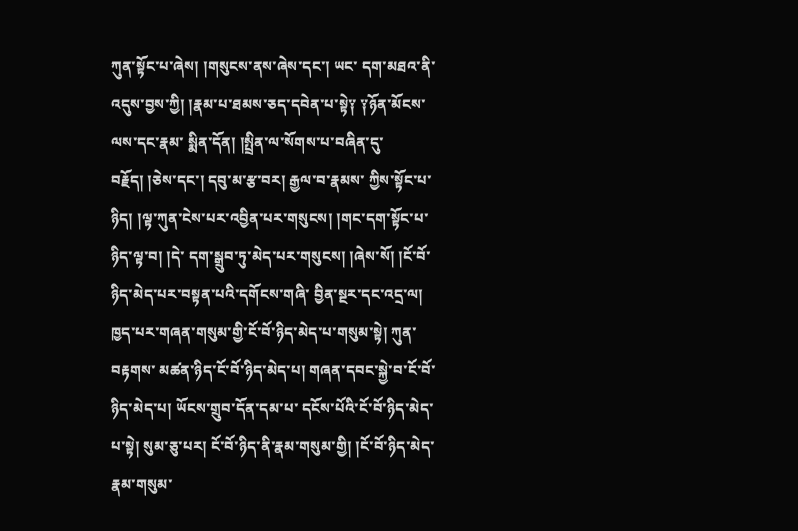ཀུན་སྟོང་པ་ཞེས། །གསུངས་ནས་ཞེས་དང་། ཡང་ དག་མཐའ་ནི་འདུས་བྱས་ཀྱི། །རྣམ་པ་ཐམས་ཅད་དབེན་པ་སྟེ༑ ༑ཉོན་མོངས་ལས་དང་རྣམ་ སྨིན་དོན། །སྤྲིན་ལ་སོགས་པ་བཞིན་དུ་བརྗོད། །ཅེས་དང་། དབུ་མ་རྩ་བར། རྒྱལ་བ་རྣམས་ ཀྱིས་སྟོང་པ་ཉིད། །ལྟ་ཀུན་ངེས་པར་འབྱིན་པར་གསུངས། །གང་དག་སྟོང་པ་ཉིད་ལྟ་བ། །དེ་ དག་སྒྲུབ་ཏུ་མེད་པར་གསུངས། །ཞེས་སོ། །ངོ་བོ་ཉིད་མེད་པར་བསྟན་པའི་དགོངས་གཞི་ བྱིན་སྔར་དང་འདྲ་ལ། ཁྱད་པར་གཞན་གསུམ་གྱི་ངོ་བོ་ཉིད་མེད་པ་གསུམ་སྟེ། ཀུན་བརྟགས་ མཚན་ཉིད་ངོ་བོ་ཉིད་མེད་པ། གཞན་དབང་སྐྱེ་བ་ངོ་བོ་ཉིད་མེད་པ། ཡོངས་གྲུབ་དོན་དམ་པ་ དངོས་པོའི་ངོ་བོ་ཉིད་མེད་པ་སྟེ། སུམ་ཅུ་པར། ངོ་བོ་ཉིད་ནི་རྣམ་གསུམ་གྱི། །ངོ་བོ་ཉིད་མེད་ རྣམ་གསུམ་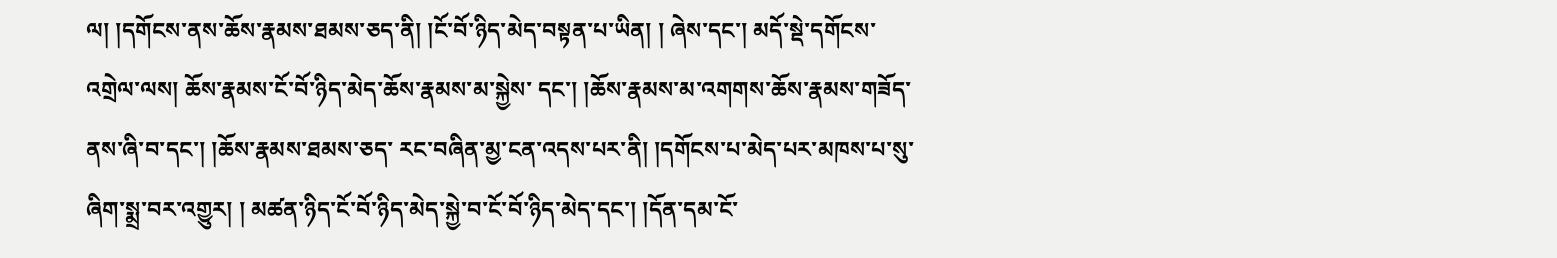ལ། །དགོངས་ནས་ཆོས་རྣམས་ཐམས་ཅད་ནི། །ངོ་བོ་ཉིད་མེད་བསྟན་པ་ཡིན། ། ཞེས་དང་། མདོ་སྡེ་དགོངས་འགྲེལ་ལས། ཆོས་རྣམས་ངོ་བོ་ཉིད་མེད་ཆོས་རྣམས་མ་སྐྱེས་ དང་། །ཆོས་རྣམས་མ་འགགས་ཆོས་རྣམས་གཟོད་ནས་ཞི་བ་དང་། །ཆོས་རྣམས་ཐམས་ཅད་ རང་བཞིན་མྱ་ངན་འདས་པར་ནི། །དགོངས་པ་མེད་པར་མཁས་པ་སུ་ཞིག་སྨྲ་བར་འགྱུར། ། མཚན་ཉིད་ངོ་བོ་ཉིད་མེད་སྐྱེ་བ་ངོ་བོ་ཉིད་མེད་དང་། །དོན་དམ་ངོ་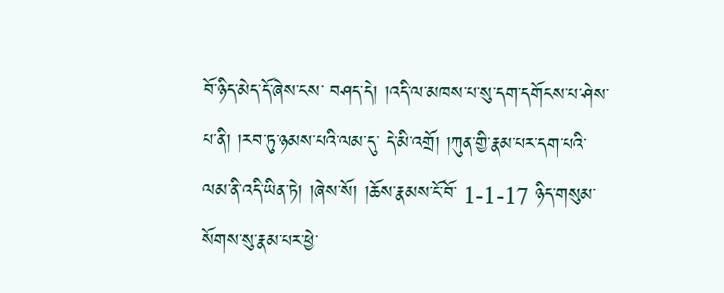བོ་ཉིད་མེད་དོ་ཞེས་ངས་ བཤད་དེ། །འདི་ལ་མཁས་པ་སུ་དག་དགོངས་པ་ཤེས་པ་ནི། །རབ་ཏུ་ཉམས་པའི་ལམ་དུ་ དེ་མི་འགྲོ། །ཀུན་གྱི་རྣམ་པར་དག་པའི་ལམ་ནི་འདི་ཡིན་ཏེ། །ཞེས་སོ། །ཆོས་རྣམས་ངོ་བོ་ 1-1-17 ཉིད་གསུམ་སོགས་སུ་རྣམ་པར་ཕྱེ་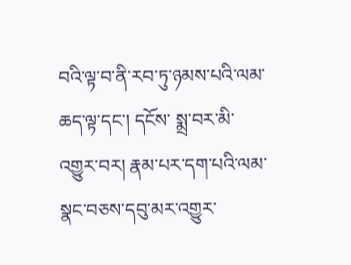བའི་ལྟ་བ་ནི་རབ་ཏུ་ཉམས་པའི་ལམ་ཆད་ལྟ་དང་། དངོས་ སྨྲ་བར་མི་འགྱུར་བར། རྣམ་པར་དག་པའི་ལམ་སྣང་བཅས་དབུ་མར་འགྱུར་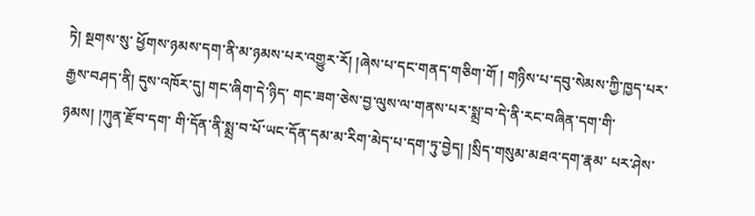ཏེ། སྔགས་སུ་ ཕྱོགས་ཉམས་དག་ནི་མ་ཉམས་པར་འགྱུར་རོ། །ཞེས་པ་དང་གནད་གཅིག་གོ ། གཉིས་པ་དབུ་སེམས་ཀྱི་ཁྱད་པར་རྒྱས་བཤད་ནི། དུས་འཁོར་དུ། གང་ཞིག་དེ་ཉིད་ གང་ཟག་ཅེས་བྱ་ལུས་ལ་གནས་པར་སྨྲ་བ་དེ་ནི་རང་བཞིན་དག་གི་ཉམས། །ཀུན་རྫོབ་དག་ གི་དོན་ནི་སྨྲ་བ་པོ་ཡང་དོན་དམ་མ་རིག་མེད་པ་དག་ཏུ་བྱེད། །སྲིད་གསུམ་མཐའ་དག་རྣམ་ པར་ཤེས་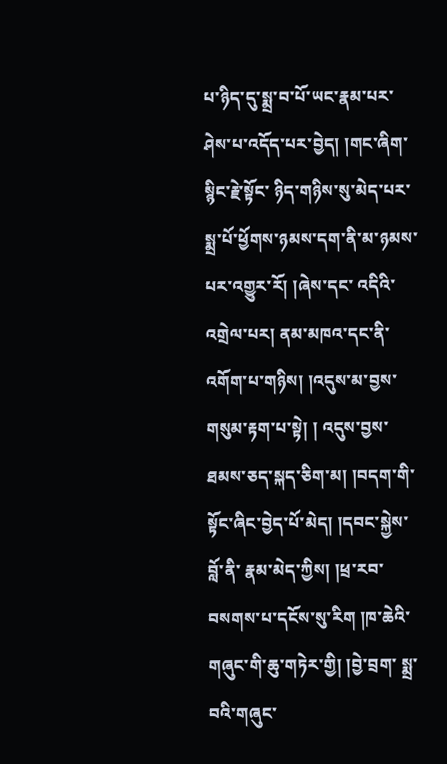པ་ཉིད་དུ་སྨྲ་བ་པོ་ཡང་རྣམ་པར་ཤེས་པ་འདོད་པར་བྱེད། །གང་ཞིག་སྙིང་རྗེ་སྟོང་ ཉིད་གཉིས་སུ་མེད་པར་སྨྲ་པོ་ཕྱོགས་ཉམས་དག་ནི་མ་ཉམས་པར་འགྱུར་རོ། །ཞེས་དང་ འདིའི་འགྲེལ་པར། ནམ་མཁའ་དང་ནི་འགོག་པ་གཉིས། །འདུས་མ་བྱས་གསུམ་རྟག་པ་སྟེ། ། འདུས་བྱས་ཐམས་ཅད་སྐད་ཅིག་མ། །བདག་གི་སྟོང་ཞིང་བྱེད་པོ་མེད། །དབང་སྐྱེས་བློ་ནི་ རྣམ་མེད་ཀྱིས། །ཕྲ་རབ་བསགས་པ་དངོས་སུ་རིག །ཁ་ཆེའི་གཞུང་གི་ཆུ་གཏེར་གྱི། །བྱེ་བྲག་ སྨྲ་བའི་གཞུང་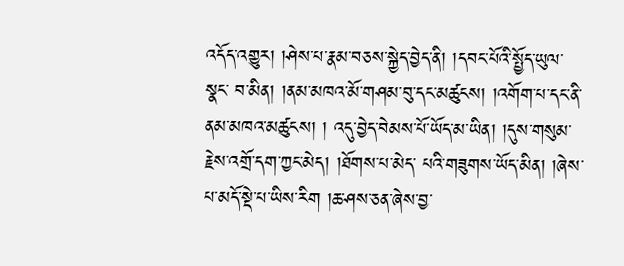འདོད་འགྱུར། །ཤེས་པ་རྣམ་བཅས་སྐྱེད་བྱེད་ནི། །དབང་པོའི་སྤྱོད་ཡུལ་སྣང་ བ་མིན། །ནམ་མཁའ་མོ་གཤམ་བུ་དང་མཚུངས། །འགོག་པ་དང་ནི་ནམ་མཁའ་མཚུངས། ། འདུ་བྱེད་བེམས་པོ་ཡོད་མ་ཡིན། །དུས་གསུམ་རྗེས་འགྲོ་དག་ཀྱང་མེད། །ཐོགས་པ་མེད་ པའི་གཟུགས་ཡོད་མིན། །ཞེས་པ་མདོ་སྡེ་པ་ཡིས་རིག །ཆ་ཤས་ཅན་ཞེས་བྱ་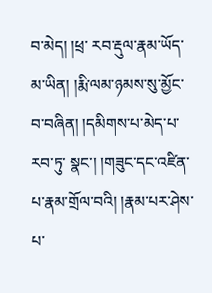བ་མེད། །ཕྲ་ རབ་རྡུལ་རྣམ་ཡོད་མ་ཡིན། །རྨི་ལམ་ཉམས་སུ་མྱོང་བ་བཞིན། །དམིགས་པ་མེད་པ་རབ་ཏུ་ སྣང་། །གཟུང་དང་འཛིན་པ་རྣམ་གྲོལ་བའི། །རྣམ་པར་ཤེས་པ་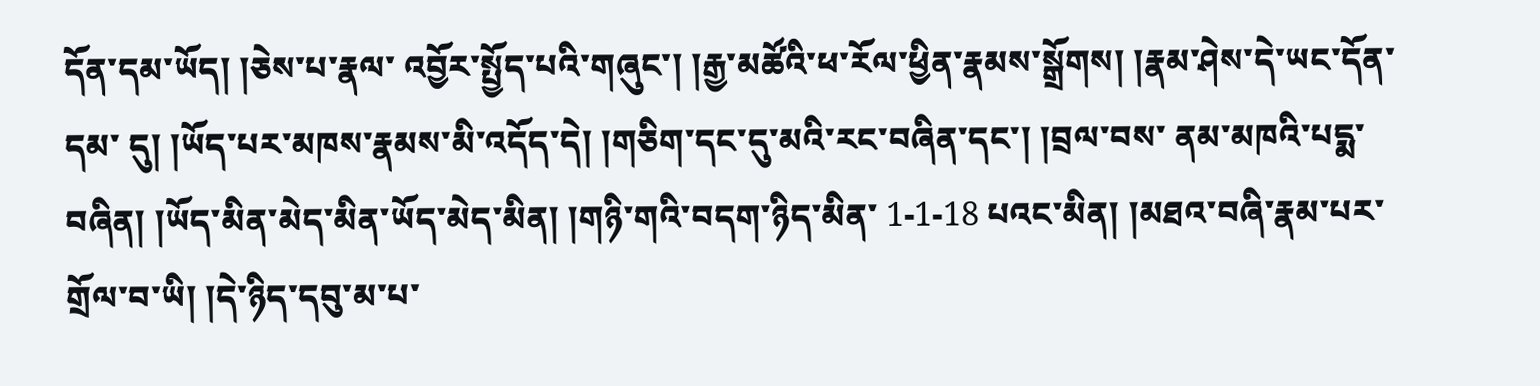དོན་དམ་ཡོད། །ཅེས་པ་རྣལ་ འབྱོར་སྤྱོད་པའི་གཞུང་། །རྒྱ་མཚོའི་ཕ་རོལ་ཕྱིན་རྣམས་སྒྲོགས། །རྣམ་ཤེས་དེ་ཡང་དོན་དམ་ དུ། །ཡོད་པར་མཁས་རྣམས་མི་འདོད་དེ། །གཅིག་དང་དུ་མའི་རང་བཞིན་དང་། །བྲལ་བས་ ནམ་མཁའི་པདྨ་བཞིན། །ཡོད་མིན་མེད་མིན་ཡོད་མེད་མིན། །གཉི་གའི་བདག་ཉིད་མིན་ 1-1-18 པའང་མིན། །མཐའ་བཞི་རྣམ་པར་གྲོལ་བ་ཡི། །དེ་ཉིད་དབུ་མ་པ་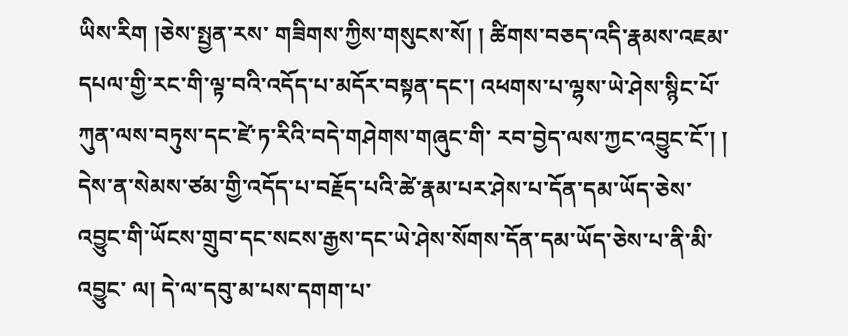ཡིས་རིག །ཅེས་སྤྱན་རས་ གཟིགས་ཀྱིས་གསུངས་སོ། ། ཚིགས་བཅད་འདི་རྣམས་འཇམ་དཔལ་གྱི་རང་གི་ལྟ་བའི་འདོད་པ་མདོར་བསྟན་དང་། འཕགས་པ་ལྷས་ཡེ་ཤེས་སྙིང་པོ་ཀུན་ལས་བཏུས་དང་ཛེ་ཏ་རིའི་བདེ་གཤེགས་གཞུང་གི་ རབ་བྱེད་ལས་ཀྱང་འབྱུང་ངོ་། ། དེས་ན་སེམས་ཙམ་གྱི་འདོད་པ་བརྗོད་པའི་ཚེ་རྣམ་པར་ཤེས་པ་དོན་དམ་ཡོད་ཅེས་ འབྱུང་གི་ཡོངས་གྲུབ་དང་སངས་རྒྱས་དང་ཡེ་ཤེས་སོགས་དོན་དམ་ཡོད་ཅེས་པ་ནི་མི་འབྱུང་ ལ། དེ་ལ་དབུ་མ་པས་དགག་པ་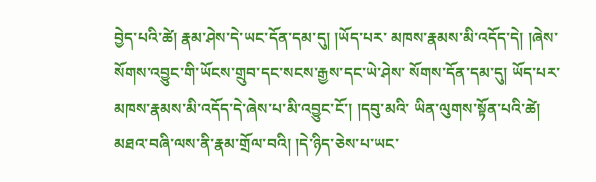བྱེད་པའི་ཚེ། རྣམ་ཤེས་དེ་ཡང་དོན་དམ་དུ། །ཡོད་པར་ མཁས་རྣམས་མི་འདོད་དེ། །ཞེས་སོགས་འབྱུང་གི་ཡོངས་གྲུབ་དང་སངས་རྒྱས་དང་ཡེ་ཤེས་ སོགས་དོན་དམ་དུ། ཡོད་པར་མཁས་རྣམས་མི་འདོད་དེ་ཞེས་པ་མི་འབྱུང་ངོ་། །དབུ་མའི་ ཡིན་ལུགས་སྟོན་པའི་ཚེ། མཐའ་བཞི་ལས་ནི་རྣམ་གྲོལ་བའི། །དེ་ཉིད་ཅེས་པ་ཡང་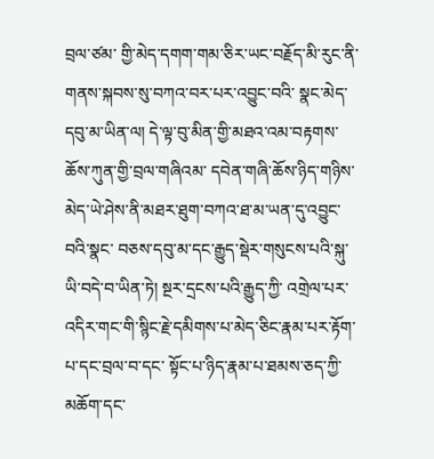བྲལ་ཙམ་ གྱི་མེད་དགག་གམ་ཅིར་ཡང་བརྗོད་མི་རུང་ནི་གནས་སྐབས་སུ་བཀའ་བར་པར་འབྱུང་བའི་ སྣང་མེད་དབུ་མ་ཡིན་ལ། དེ་ལྟ་བུ་མིན་གྱི་མཐའ་འམ་བརྟགས་ཆོས་ཀུན་གྱི་བྲལ་གཞིའམ་ དབེན་གཞི་ཆོས་ཉིད་གཉིས་མེད་ཡེ་ཤེས་ནི་མཐར་ཐུག་བཀའ་ཐ་མ་ཡན་དུ་འབྱུང་བའི་སྣང་ བཅས་དབུ་མ་དང་རྒྱུད་སྡེར་གསུངས་པའི་སྐུ་ཡི་བདེ་བ་ཡིན་ཏེ། སྔར་དྲངས་པའི་རྒྱུད་ཀྱི་ འགྲེལ་པར་འདིར་གང་གི་སྙིང་རྗེ་དམིགས་པ་མེད་ཅིང་རྣམ་པར་རྟོག་པ་དང་བྲལ་བ་དང་ སྟོང་པ་ཉིད་རྣམ་པ་ཐམས་ཅད་ཀྱི་མཆོག་དང་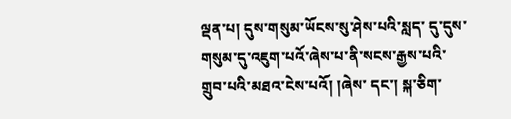ལྡན་པ། དུས་གསུམ་ཡོངས་སུ་ཤེས་པའི་སླད་ དུ་དུས་གསུམ་དུ་འཇུག་པའོ་ཞེས་པ་ནི་སངས་རྒྱས་པའི་གྲུབ་པའི་མཐའ་ངེས་པའོ། །ཞེས་ དང་། སྐ་ཅིག་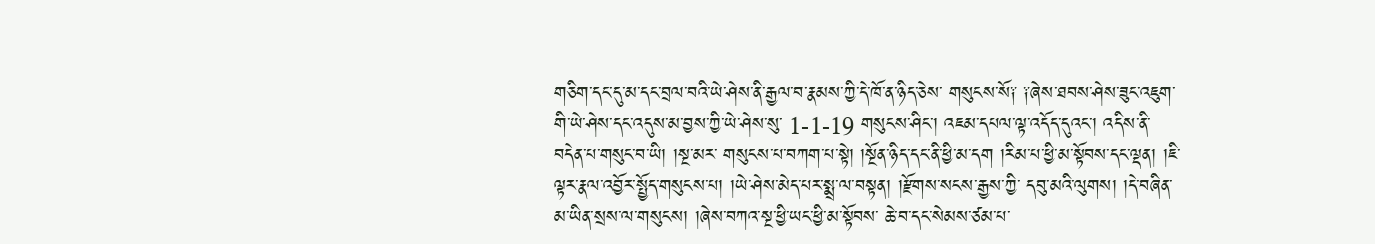གཅིག་དང་དུ་མ་དང་བྲལ་བའི་ཡེ་ཤེས་ནི་རྒྱལ་བ་རྣམས་ཀྱི་དེ་ཁོ་ན་ཉིད་ཅེས་ གསུངས་སོ༑ ༑ཞེས་ཐབས་ཤེས་ཟུང་འཇུག་གི་ཡེ་ཤེས་དང་འདུས་མ་བྱས་ཀྱི་ཡེ་ཤེས་སུ་ 1-1-19 གསུངས་ཤིང་། འཇམ་དཔལ་ལྟ་འདོད་དུའང་། འདིས་ནི་བདེན་པ་གསུང་བ་ཡི། །སྔ་མར་ གསུངས་པ་བཀག་པ་སྟེ། །སྔོན་ཉིད་དང་ནི་ཕྱི་མ་དག །རིམ་པ་ཕྱི་མ་སྟོབས་དང་ལྡན། །ཇི་ ལྟར་རྣལ་འབྱོར་སྤྱོད་གསུངས་པ། །ཡེ་ཤེས་མེད་པར་སྨྲ་ལ་བསྟན། །རྫོགས་སངས་རྒྱས་ཀྱི་ དབུ་མའི་ལུགས། །དེ་བཞིན་མ་ཡིན་སྲས་ལ་གསུངས། །ཞེས་བཀའ་སྔ་ཕྱི་ཡང་ཕྱི་མ་སྟོབས་ ཆེ་བ་དང་སེམས་ཙམ་པ་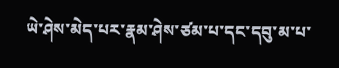ཡེ་ཤེས་མེད་པར་རྣམ་ཤེས་ཙམ་པ་དང་དབུ་མ་པ་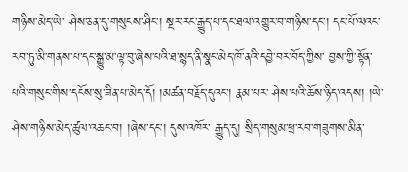གཉིས་མེད་ཡེ་ ཤེས་ཅན་དུ་གསུངས་ཤིང་། སྔར་རང་རྒྱུད་པ་དང་ཐལ་འགྱུར་བ་གཉིས་དང་། དང་པོ་ལའང་ རབ་ཏུ་མི་གནས་པ་དང་སྒྱུ་མ་ལྟ་བུ་ཞེས་པའི་ཐ་སྙད་ནི་སྣང་མེད་ཁོ་ནའི་དབྱེ་བར་བོད་ཀྱིས་ བྱས་ཀྱི་སྟོན་པའི་གསུང་གིས་དངོས་སུ་ཟིན་པ་མེད་དོ། །མཚན་བརྗོད་དུའང་། རྣམ་པར་ ཤེས་པའི་ཆོས་ཉིད་འདས། །ཡེ་ཤེས་གཉིས་མེད་ཚུལ་འཆང་བ། །ཞེས་དང་། དུས་འཁོར་ རྒྱུད་དུ། སྲིད་གསུམ་ཕྲ་རབ་གཟུགས་མིན་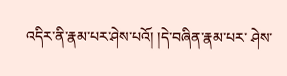འདིར་ནི་རྣམ་པར་ཤེས་པའོ། །དེ་བཞིན་རྣམ་པར་ ཤེས་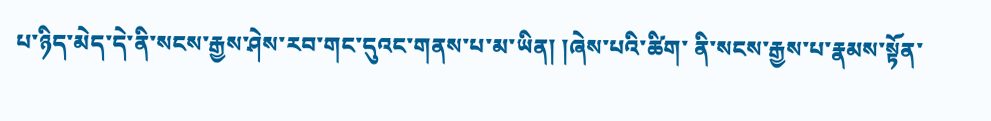པ་ཉིད་མེད་དེ་ནི་སངས་རྒྱས་ཤེས་རབ་གང་དུའང་གནས་པ་མ་ཡིན། །ཞེས་པའི་ཚིག་ ནི་སངས་རྒྱས་པ་རྣམས་སྟོན་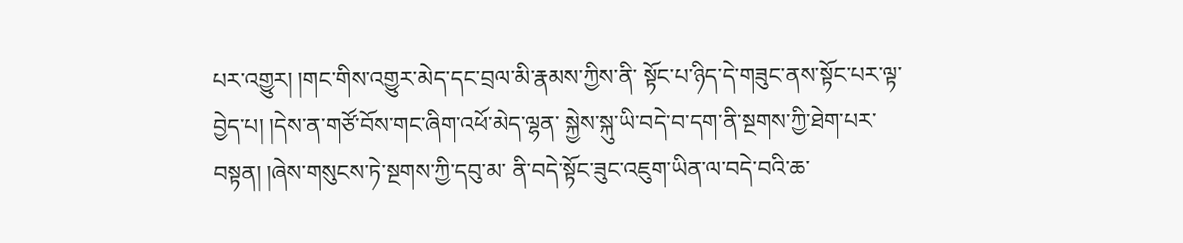པར་འགྱུར། །གང་གིས་འགྱུར་མེད་དང་བྲལ་མི་རྣམས་ཀྱིས་ནི་ སྟོང་པ་ཉིད་དེ་གཟུང་ནས་སྟོང་པར་ལྟ་བྱེད་པ། །དེས་ན་གཙོ་བོས་གང་ཞིག་འཕོ་མེད་ལྷན་ སྐྱེས་སྐུ་ཡི་བདེ་བ་དག་ནི་སྔགས་ཀྱི་ཐེག་པར་བསྟན། །ཞེས་གསུངས་ཏེ་སྔགས་ཀྱི་དབུ་མ་ ནི་བདེ་སྟོང་ཟུང་འཇུག་ཡིན་ལ་བདེ་བའི་ཆ་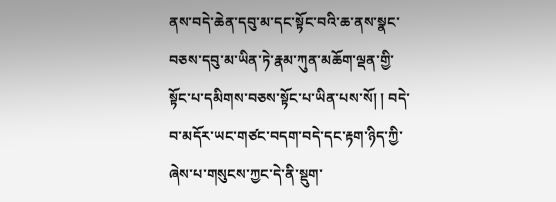ནས་བདེ་ཆེན་དབུ་མ་དང་སྟོང་བའི་ཆ་ནས་སྣང་ བཅས་དབུ་མ་ཡིན་ཏེ་རྣམ་ཀུན་མཆོག་ལྡན་གྱི་སྟོང་པ་དམིགས་བཅས་སྟོང་པ་ཡིན་པས་སོ། ། བདེ་བ་མདོར་ཡང་གཙང་བདག་བདེ་དང་རྟག་ཉིད་ཀྱི་ཞེས་པ་གསུངས་ཀྱང་དེ་ནི་སྡུག་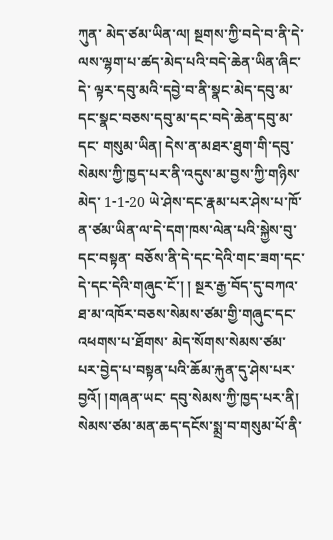ཀུན་ མེད་ཙམ་ཡིན་ལ། སྔགས་ཀྱི་བདེ་བ་ནི་དེ་ལས་ལྷག་པ་ཚད་མེད་པའི་བདེ་ཆེན་ཡིན་ཞིང་དེ་ ལྟར་དབུ་མའི་དབྱེ་བ་ནི་སྣང་མེད་དབུ་མ་དང་སྣང་བཅས་དབུ་མ་དང་བདེ་ཆེན་དབུ་མ་དང་ གསུམ་ཡིན། དེས་ན་མཐར་ཐུག་གི་དབུ་སེམས་ཀྱི་ཁྱད་པར་ནི་འདུས་མ་བྱས་ཀྱི་གཉིས་མེད་ 1-1-20 ཡེ་ཤེས་དང་རྣམ་པར་ཤེས་པ་ཁོ་ན་ཙམ་ཡིན་ལ་དེ་དག་ཁས་ལེན་པའི་སྐྱེས་བུ་དང་བསྟན་ བཅོས་ནི་དེ་དང་དེའི་གང་ཟག་དང་དེ་དང་དེའི་གཞུང་ངོ་། ། སྔར་རྒྱ་བོད་དུ་བཀའ་ཐ་མ་འཁོར་བཅས་སེམས་ཙམ་གྱི་གཞུང་དང་འཕགས་པ་ཐོགས་ མེད་སོགས་སེམས་ཙམ་པར་བྱེད་པ་བསྟན་པའི་ཆོམ་རྐུན་དུ་ཤེས་པར་བྱའོ། །གཞན་ཡང་ དབུ་སེམས་ཀྱི་ཁྱད་པར་ནི། སེམས་ཙམ་མན་ཆད་དངོས་སྨྲ་བ་གསུམ་པོ་ནི་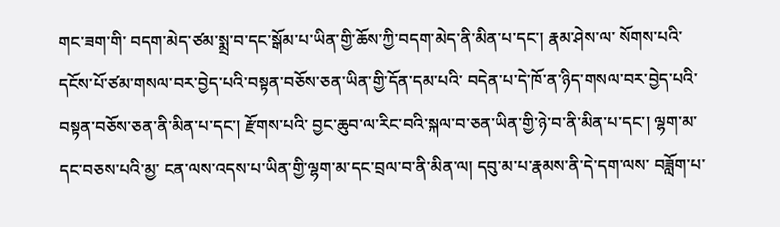གང་ཟག་གི་ བདག་མེད་ཙམ་སྨྲ་བ་དང་སྒོམ་པ་ཡིན་གྱི་ཆོས་ཀྱི་བདག་མེད་ནི་མིན་པ་དང་། རྣམ་ཤེས་ལ་ སོགས་པའི་དངོས་པོ་ཙམ་གསལ་བར་བྱེད་པའི་བསྟན་བཅོས་ཅན་ཡིན་གྱི་དོན་དམ་པའི་ བདེན་པ་དེ་ཁོ་ན་ཉིད་གསལ་བར་བྱེད་པའི་བསྟན་བཅོས་ཅན་ནི་མིན་པ་དང་། རྫོགས་པའི་ བྱང་ཆུབ་ལ་རིང་བའི་སྐལ་བ་ཅན་ཡིན་གྱི་ཉེ་བ་ནི་མིན་པ་དང་། ལྷག་མ་དང་བཅས་པའི་མྱ་ ངན་ལས་འདས་པ་ཡིན་གྱི་ལྷག་མ་དང་བྲལ་བ་ནི་མིན་ལ། དབུ་མ་པ་རྣམས་ནི་དེ་དག་ལས་ བཟློག་པ་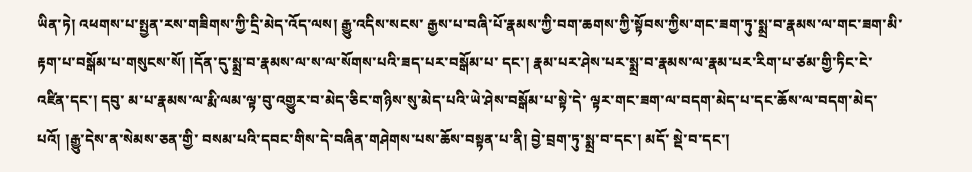ཡིན་ཏེ། འཕགས་པ་སྤྱན་རས་གཟིགས་ཀྱི་དྲི་མེད་འོད་ལས། རྒྱུ་འདིས་སངས་ རྒྱས་པ་བཞི་པོ་རྣམས་ཀྱི་བག་ཆགས་ཀྱི་སྟོབས་ཀྱིས་གང་ཟག་ཏུ་སྨྲ་བ་རྣམས་ལ་གང་ཟག་མི་ རྟག་པ་བསྒོམ་པ་གསུངས་སོ། །དོན་དུ་སྨྲ་བ་རྣམས་ལ་ས་ལ་སོགས་པའི་ཟད་པར་བསྒོམ་པ་ དང་། རྣམ་པར་ཤེས་པར་སྨྲ་བ་རྣམས་ལ་རྣམ་པར་རིག་པ་ཙམ་གྱི་ཏིང་ངེ་འཛིན་དང་། དབུ་ མ་པ་རྣམས་ལ་རྨི་ལམ་ལྟ་བུ་འགྱུར་བ་མེད་ཅིང་གཉིས་སུ་མེད་པའི་ཡེ་ཤེས་བསྒོམ་པ་སྟེ་དེ་ ལྟར་གང་ཟག་ལ་བདག་མེད་པ་དང་ཆོས་ལ་བདག་མེད་པའོ། །རྒྱུ་དེས་ན་སེམས་ཅན་གྱི་ བསམ་པའི་དབང་གིས་དེ་བཞིན་གཤེགས་པས་ཆོས་བསྟན་པ་ནི། བྱེ་བྲག་ཏུ་སྨྲ་བ་དང་། མདོ་ སྡེ་བ་དང་།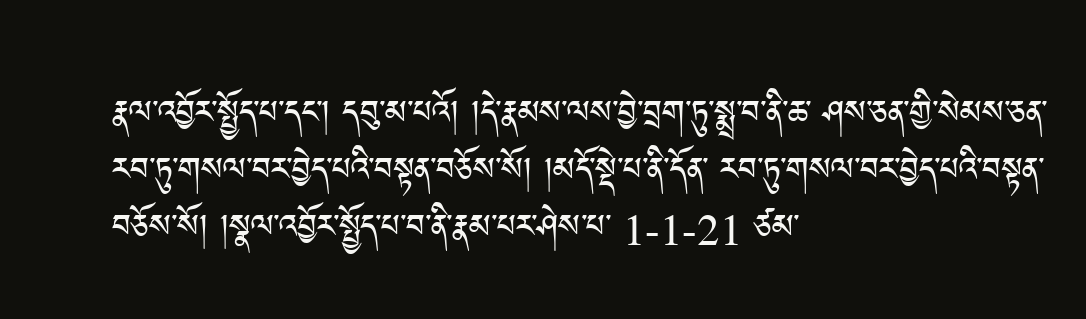རྣལ་འབྱོར་སྤྱོད་པ་དང་། དབུ་མ་པའོ། །དེ་རྣམས་ལས་བྱེ་བྲག་ཏུ་སྨྲ་བ་ནི་ཆ་ ཤས་ཅན་གྱི་སེམས་ཅན་རབ་ཏུ་གསལ་བར་བྱེད་པའི་བསྟན་བཅོས་སོ། །མདོ་སྡེ་པ་ནི་དོན་ རབ་ཏུ་གསལ་བར་བྱེད་པའི་བསྟན་བཅོས་སོ། །སྣལ་འབྱོར་སྤྱོད་པ་བ་ནི་རྣམ་པར་ཤེས་པ་ 1-1-21 ཙམ་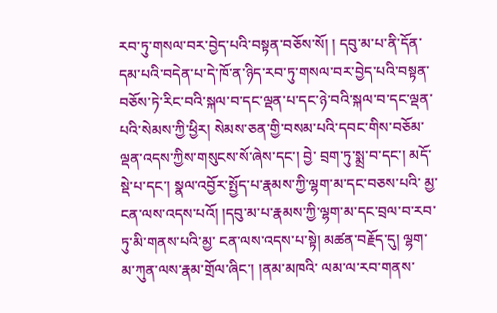རབ་ཏུ་གསལ་བར་བྱེད་པའི་བསྟན་བཅོས་སོ། ། དབུ་མ་པ་ནི་དོན་དམ་པའི་བདེན་པ་དེ་ཁོ་ན་ཉིད་རབ་ཏུ་གསལ་བར་བྱེད་པའི་བསྟན་ བཅོས་ཏེ་རིང་བའི་སྐལ་བ་དང་ལྡན་པ་དང་ཉེ་བའི་སྐལ་བ་དང་ལྡན་པའི་སེམས་ཀྱི་ཕྱིར། སེམས་ཅན་གྱི་བསམ་པའི་དབང་གིས་བཅོམ་ལྡན་འདས་ཀྱིས་གསུངས་སོ་ཞེས་དང་། བྱེ་ བྲག་ཏུ་སྨྲ་བ་དང་། མདོ་སྡེ་པ་དང་། སྣལ་འབྱོར་སྤྱོད་པ་རྣམས་ཀྱི་ལྷག་མ་དང་བཅས་པའི་ མྱ་ངན་ལས་འདས་པའོ། །དབུ་མ་པ་རྣམས་ཀྱི་ལྷག་མ་དང་བྲལ་བ་རབ་ཏུ་མི་གནས་པའི་མྱ་ ངན་ལས་འདས་པ་སྟེ། མཚན་བརྗོད་དུ། ལྷག་མ་ཀུན་ལས་རྣམ་གྲོལ་ཞིང་། །ནམ་མཁའི་ ལམ་ལ་རབ་གནས་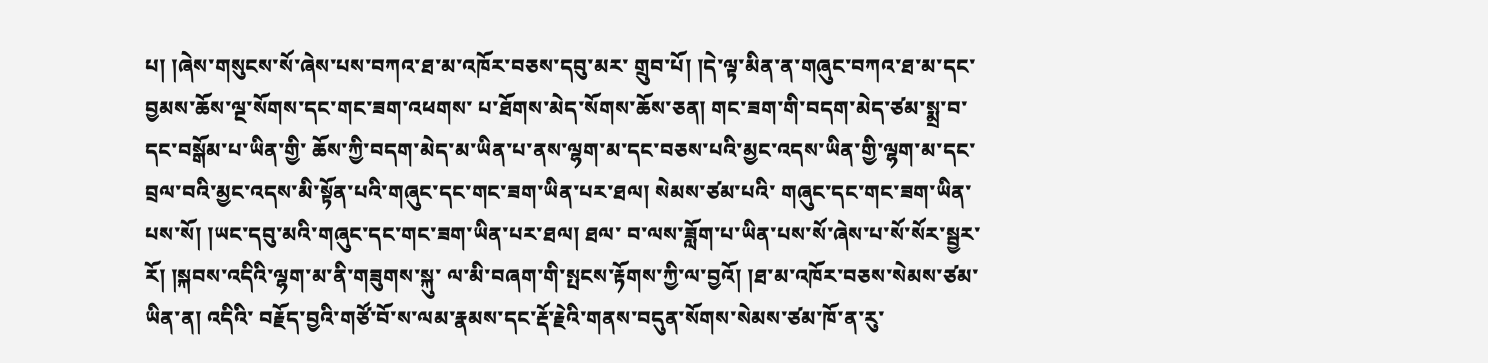པ། །ཞེས་གསུངས་སོ་ཞེས་པས་བཀའ་ཐ་མ་འཁོར་བཅས་དབུ་མར་ གྲུབ་པོ། །དེ་ལྟ་མིན་ན་གཞུང་བཀའ་ཐ་མ་དང་བྱམས་ཆོས་ལྔ་སོགས་དང་གང་ཟག་འཕགས་ པ་ཐོགས་མེད་སོགས་ཆོས་ཅན། གང་ཟག་གི་བདག་མེད་ཙམ་སྨྲ་བ་དང་བསྒོམ་པ་ཡིན་གྱི་ ཆོས་ཀྱི་བདག་མེད་མ་ཡིན་པ་ནས་ལྷག་མ་དང་བཅས་པའི་མྱང་འདས་ཡིན་གྱི་ལྷག་མ་དང་ བྲལ་བའི་མྱང་འདས་མི་སྟོན་པའི་གཞུང་དང་གང་ཟག་ཡིན་པར་ཐལ། སེམས་ཙམ་པའི་ གཞུང་དང་གང་ཟག་ཡིན་པས་སོ། །ཡང་དབུ་མའི་གཞུང་དང་གང་ཟག་ཡིན་པར་ཐལ། ཐལ་ བ་ལས་ཟློག་པ་ཡིན་པས་སོ་ཞེས་པ་སོ་སོར་སྦྱར་རོ། །སྐབས་འདིའི་ལྷག་མ་ནི་གཟུགས་སྐུ་ ལ་མི་བཞག་གི་སྤངས་རྟོགས་ཀྱི་ལ་བྱའོ། །ཐ་མ་འཁོར་བཅས་སེམས་ཙམ་ཡིན་ན། འདིའི་ བརྗོད་བྱའི་གཙོ་བོ་ས་ལམ་རྣམས་དང་རྡོ་རྗེའི་གནས་བདུན་སོགས་སེམས་ཙམ་ཁོ་ན་རུ་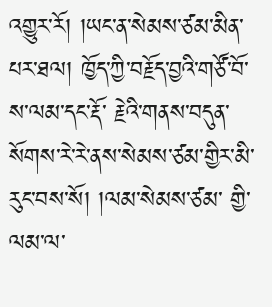འགྱུར་རོ། །ཡང་ན་སེམས་ཙམ་མིན་པར་ཐལ། ཁྱོད་ཀྱི་བརྗོད་བྱའི་གཙོ་བོ་ས་ལམ་དང་རྡོ་ རྗེའི་གནས་བདུན་སོགས་རེ་རེ་ནས་སེམས་ཙམ་གྱིར་མི་རུང་བས་སོ། །ལམ་སེམས་ཙམ་ གྱི་ལམ་ལ་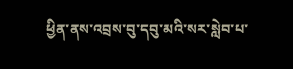ཕྱིན་ནས་འབྲས་བུ་དབུ་མའི་སར་སླེབ་པ་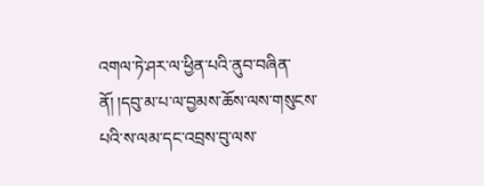འགལ་ཏེ་ཤར་ལ་ཕྱིན་པའི་ནུབ་བཞིན་ ནོ། །དབུ་མ་པ་ལ་བྱམས་ཆོས་ལས་གསུངས་པའི་ས་ལམ་དང་འབྲས་བུ་ལས་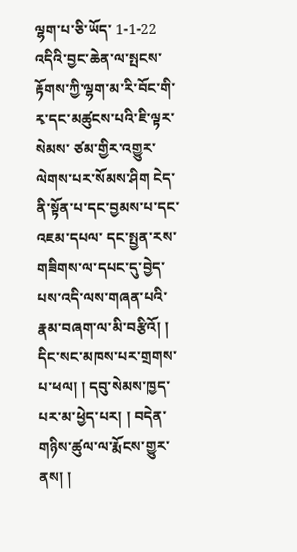ལྷག་པ་ཅི་ཡོད་ 1-1-22 འདིའི་བྱང་ཆེན་ལ་སྤངས་རྟོགས་ཀྱི་ལྷག་མ་རི་བོང་གི་རྭ་དང་མཚུངས་པའི་ཇི་ལྟར་སེམས་ ཙམ་གྱིར་འགྱུར་ལེགས་པར་སོམས་ཤིག ངེད་ནི་སྟོན་པ་དང་བྱམས་པ་དང་འཇམ་དཔལ་ དང་སྤྱན་རས་གཟིགས་ལ་དཔང་དུ་བྱེད་པས་འདི་ལས་གཞན་པའི་རྣམ་བཞག་ལ་མི་བརྩིའོ། ། དིང་སང་མཁས་པར་གྲགས་པ་ཕལ། ། དབུ་སེམས་ཁྱད་པར་མ་ཕྱེད་པར། ། བདེན་གཉིས་ཚུལ་ལ་རྨོངས་གྱུར་ནས། །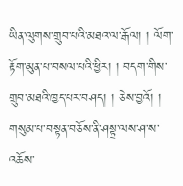ཡིན་ལུགས་གྲུབ་པའི་མཐའ་ལ་རྒོལ། ། ལོག་རྟོག་མུན་པ་བསལ་པའི་ཕྱིར། ། བདག་གིས་གྲུབ་མཐའི་ཁྱད་པར་བཤད། ། ཅེས་བྱའོ། ། གསུམ་པ་བསྟན་བཅོས་ནི་ཤསྟྲ་ལས་ཤ་ས་འཆོས་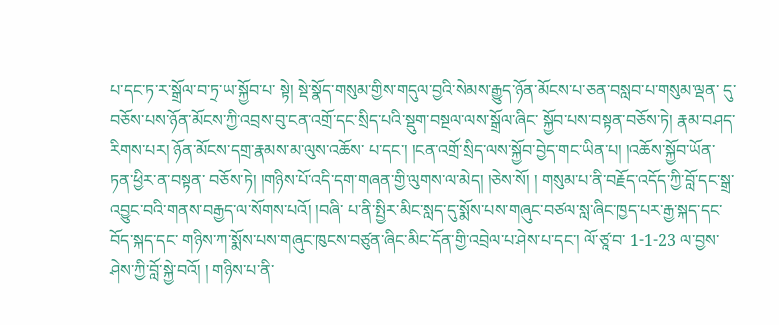པ་དང་ཏ་ར་སྒྲོལ་བ་ཏྲ་ཡ་སྐྱོབ་པ་ སྟེ། སྡེ་སྣོད་གསུམ་གྱིས་གདུལ་བྱའི་སེམས་རྒྱུད་ཉོན་མོངས་པ་ཅན་བསླབ་པ་གསུམ་ལྡན་ དུ་བཅོས་པས་ཉོན་མོངས་ཀྱི་འབྲས་བུ་ངན་འགྲོ་དང་སྲིད་པའི་སྡུག་བསྔལ་ལས་སྒྲོལ་ཞིང་ སྐྱོབ་པས་བསྟན་བཅོས་ཏེ། རྣམ་བཤད་རིགས་པར། ཉོན་མོངས་དགྲ་རྣམས་མ་ལུས་འཆོས་ པ་དང་། །ངན་འགྲོ་སྲིད་ལས་སྐྱོབ་བྱེད་གང་ཡིན་པ། །འཆོས་སྐྱོབ་ཡོན་ཏན་ཕྱིར་ན་བསྟན་ བཅོས་ཏེ། །གཉིས་པོ་འདི་དག་གཞན་གྱི་ལུགས་ལ་མེད། །ཅེས་སོ། ། གསུམ་པ་ནི་བརྗོད་འདོད་ཀྱི་བློ་དང་སྒྲ་འབྱུང་བའི་གནས་བརྒྱད་ལ་སོགས་པའོ། །བཞི་ པ་ནི་སྤྱིར་མིང་སླད་དུ་སྨོས་པས་གཞུང་བཙལ་སླ་ཞིང་ཁྱད་པར་རྒྱ་སྐད་དང་བོད་སྐད་དང་ གཉིས་ཀ་སྨོས་པས་གཞུང་ཁུངས་བཙུན་ཞིང་མིང་དོན་གྱི་འབྲེལ་པ་ཤེས་པ་དང་། ལོ་ཙཱ་བ་ 1-1-23 ལ་བྱས་ཤེས་ཀྱི་བློ་སྐྱེ་བའོ། ། གཉིས་པ་ནི་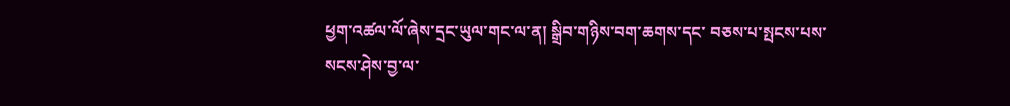ཕྱག་འཚལ་ལོ་ཞེས་དྲང་ཡུལ་གང་ལ་ན། སྒྲིབ་གཉིས་བག་ཆགས་དང་ བཅས་པ་སྤངས་པས་སངས་ཤེས་བྱ་ལ་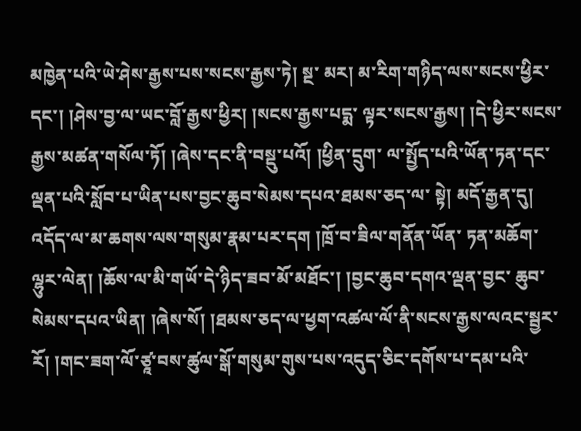མཁྱེན་པའི་ཡེ་ཤེས་རྒྱས་པས་སངས་རྒྱས་ཏེ། སྔ་ མར། མ་རིག་གཉིད་ལས་སངས་ཕྱིར་དང་། །ཤེས་བྱ་ལ་ཡང་བློ་རྒྱས་ཕྱིར། །སངས་རྒྱས་པདྨ་ ལྟར་སངས་རྒྱས། །དེ་ཕྱིར་སངས་རྒྱས་མཚན་གསོལ་ཏོ། །ཞེས་དང་ནི་བསྡུ་པའོ། །ཕྱིན་དྲུག་ ལ་སྤྱོད་པའི་ཡོན་ཏན་དང་ལྡན་པའི་སློབ་པ་ཡིན་པས་བྱང་ཆུབ་སེམས་དཔའ་ཐམས་ཅད་ལ་ སྟེ། མདོ་རྒྱན་དུ། འདོད་ལ་མ་ཆགས་ལས་གསུམ་རྣམ་པར་དག །ཁྲོ་བ་ཟིལ་གནོན་ཡོན་ ཏན་མཆོག་ལྷུར་ལེན། །ཆོས་ལ་མི་གཡོ་དེ་ཉིད་ཟབ་མོ་མཐོང་། །བྱང་ཆུབ་དགའ་ལྡན་བྱང་ ཆུབ་སེམས་དཔའ་ཡིན། །ཞེས་སོ། །ཐམས་ཅད་ལ་ཕྱག་འཚལ་ལོ་ནི་སངས་རྒྱས་ལའང་སྦྱར་ རོ། །གང་ཟག་ལོ་ཙཱ་བས་ཚུལ་སྒོ་གསུམ་གུས་པས་འདུད་ཅིང་དགོས་པ་དམ་པའི་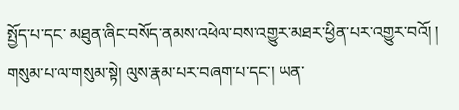སྤྱོད་པ་དང་ མཐུན་ཞིང་བསོད་ནམས་འཕེལ་བས་འགྱུར་མཐར་ཕྱིན་པར་འགྱུར་བའོ། ། གསུམ་པ་ལ་གསུམ་སྟེ། ལུས་རྣམ་པར་བཞག་པ་དང་། ཡན་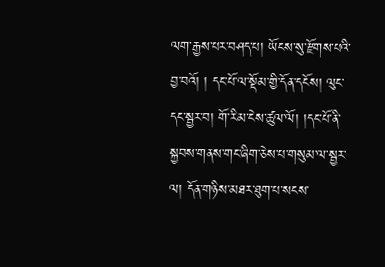ལག་རྒྱས་པར་བཤད་པ། ཡོངས་སུ་རྫོགས་པའི་བྱ་བའོ། ། དང་པོ་ལ་སྡོམ་གྱི་དོན་དངོས། ལུང་དང་སྦྱར་བ། གོ་རིམ་ངེས་ཚུལ་ལོ། །དང་པོ་ནི་ སྐྱབས་གནས་གང་ཞིག་ཅེས་པ་གསུམ་ལ་སྦྱར་ལ། དོན་གཉིས་མཐར་ཐུག་པ་སངས་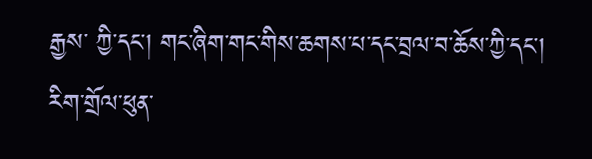རྒྱས་ ཀྱི་དང་། གང་ཞིག་གང་གིས་ཆགས་པ་དང་བྲལ་བ་ཆོས་ཀྱི་དང་། རིག་གྲོལ་ཕུན་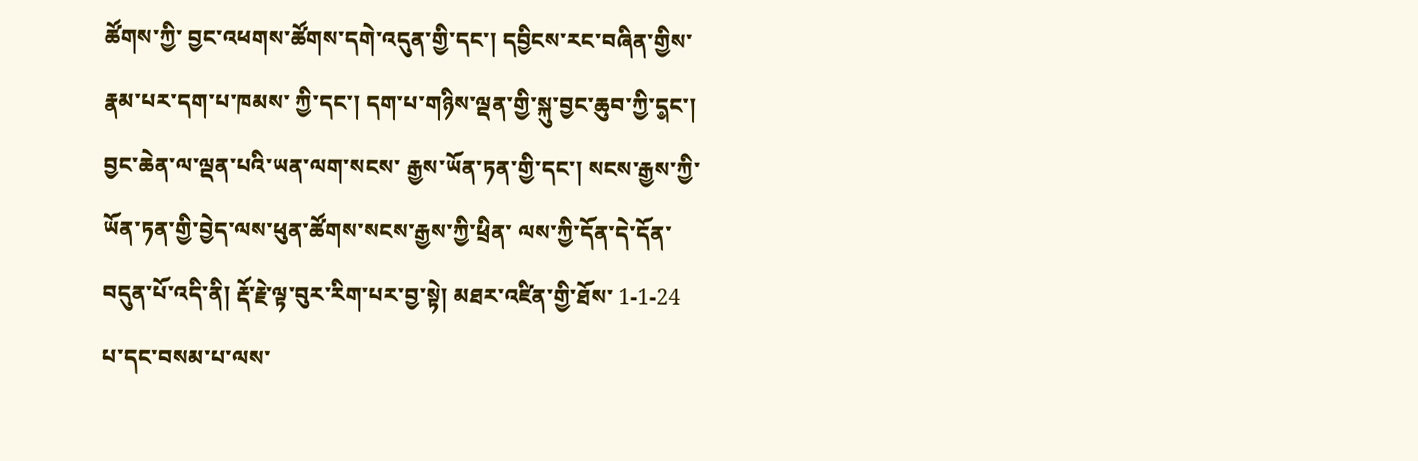ཚོགས་ཀྱི་ བྱང་འཕགས་ཚོགས་དགེ་འདུན་གྱི་དང་། དབྱིངས་རང་བཞིན་གྱིས་རྣམ་པར་དག་པ་ཁམས་ ཀྱི་དང་། དག་པ་གཉིས་ལྡན་གྱི་སྐུ་བྱང་ཆུབ་ཀྱི་ད༵ང་། བྱང་ཆེན་ལ་ལྡན་པའི་ཡན་ལག་སངས་ རྒྱས་ཡོན་ཏན་གྱི་དང་། སངས་རྒྱས་ཀྱི་ཡོན་ཏན་གྱི་བྱེད་ལས་ཕུན་ཚོགས་སངས་རྒྱས་ཀྱི་ཕྲིན་ ལས་ཀྱི་དོན་དེ་དོན་བདུན་པོ་འདི་ནི། རྡོ་རྗེ་ལྟ་བུར་རིག་པར་བྱ་སྟེ། མཐར་འཛིན་གྱི་ཐོས་ 1-1-24 པ་དང་བསམ་པ་ལས་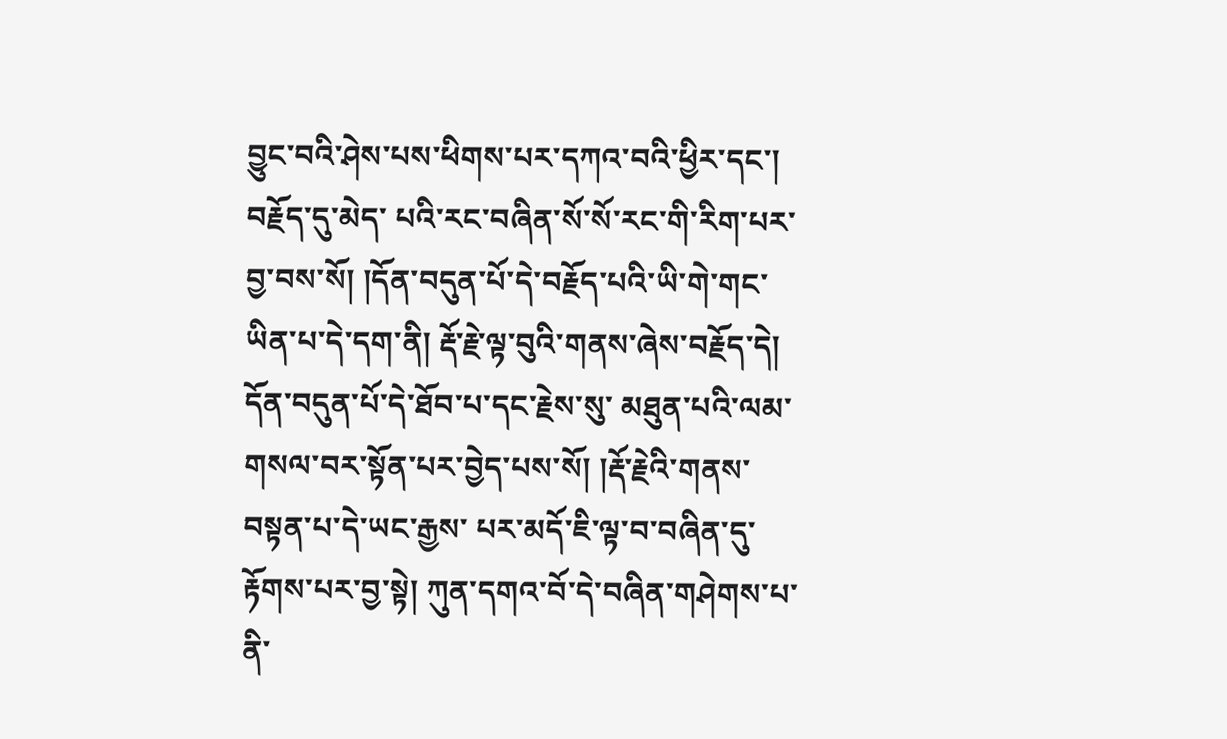བྱུང་བའི་ཤེས་པས་ཕིགས་པར་དཀའ་བའི་ཕྱིར་དང་། བརྗོད་དུ་མེད་ པའི་རང་བཞིན་སོ་སོ་རང་གི་རིག་པར་བྱ་བས་སོ། །དོན་བདུན་པོ་དེ་བརྗོད་པའི་ཡི་གེ་གང་ ཡིན་པ་དེ་དག་ནི། རྡོ་རྗེ་ལྟ་བུའི་གནས་ཞེས་བརྗོད་དེ། དོན་བདུན་པོ་དེ་ཐོབ་པ་དང་རྗེས་སུ་ མཐུན་པའི་ལམ་གསལ་བར་སྟོན་པར་བྱེད་པས་སོ། །རྡོ་རྗེའི་གནས་བསྟན་པ་དེ་ཡང་རྒྱས་ པར་མདོ་ཇི་ལྟ་བ་བཞིན་དུ་རྟོགས་པར་བྱ་སྟེ། ཀུན་དགའ་བོ་དེ་བཞིན་གཤེགས་པ་ནི་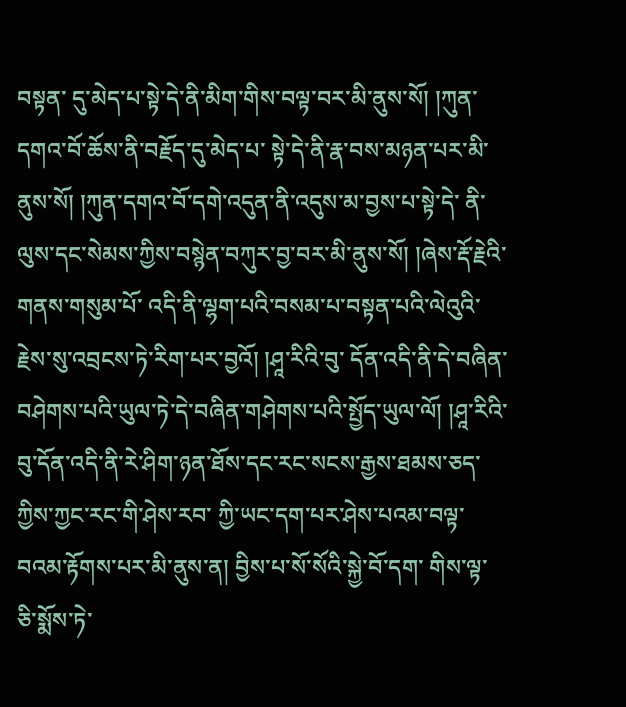བསྟན་ དུ་མེད་པ་སྟེ་དེ་ནི་མིག་གིས་བལྟ་བར་མི་ནུས་སོ། །ཀུན་དགའ་བོ་ཆོས་ནི་བརྗོད་དུ་མེད་པ་ སྟེ་དེ་ནི་རྣ་བས་མཉན་པར་མི་ནུས་སོ། །ཀུན་དགའ་བོ་དགེ་འདུན་ནི་འདུས་མ་བྱས་པ་སྟེ་དེ་ ནི་ལུས་དང་སེམས་ཀྱིས་བསྙེན་བཀུར་བྱ་བར་མི་ནུས་སོ། །ཞེས་རྡོ་རྗེའི་གནས་གསུམ་པོ་ འདི་ནི་ལྷག་པའི་བསམ་པ་བསྟན་པའི་ལེའུའི་རྗེས་སུ་འབྲངས་ཏེ་རིག་པར་བྱའོ། །ཤཱ་རིའི་བུ་ དོན་འདི་ནི་དེ་བཞིན་བཤེགས་པའི་ཡུལ་ཏེ་དེ་བཞིན་གཤེགས་པའི་སྤྱོད་ཡུལ་ལོ། །ཤཱ་རིའི་ བུ་དོན་འདི་ནི་རེ་ཤིག་ཉན་ཐོས་དང་རང་སངས་རྒྱས་ཐམས་ཅད་ཀྱིས་ཀྱང་རང་གི་ཤེས་རབ་ ཀྱི་ཡང་དག་པར་ཤེས་པའམ་བལྟ་བའམ་རྟོགས་པར་མི་ནུས་ན། བྱིས་པ་སོ་སོའི་སྐྱེ་བོ་དག་ གིས་ལྟ་ཅི་སྨོས་ཏེ་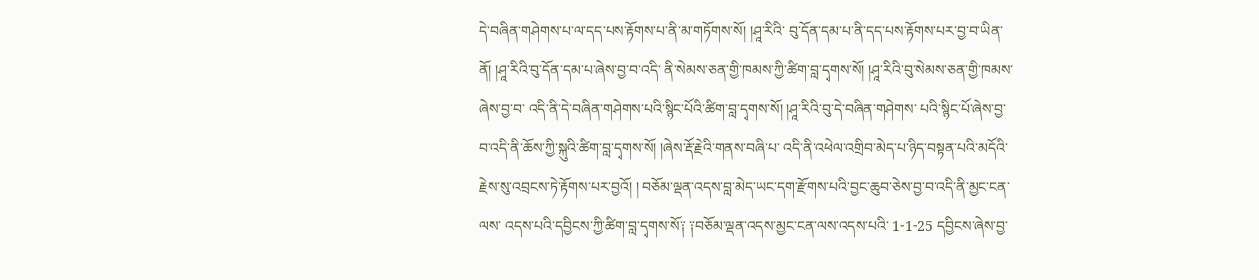དེ་བཞིན་གཤེགས་པ་ལ་དད་པས་རྟོགས་པ་ནི་མ་གཏོགས་སོ། །ཤཱ་རིའི་ བུ་དོན་དམ་པ་ནི་དད་པས་རྟོགས་པར་བྱ་བ་ཡིན་ནོ། །ཤཱ་རིའི་བུ་དོན་དམ་པ་ཞེས་བྱ་བ་འདི་ ནི་སེམས་ཅན་གྱི་ཁམས་ཀྱི་ཚིག་བླ་དྭགས་སོ། །ཤཱ་རིའི་བུ་སེམས་ཅན་གྱི་ཁམས་ཞེས་བྱ་བ་ འདི་ནི་དེ་བཞིན་གཤེགས་པའི་སྙིང་པོའི་ཚིག་བླ་དྭགས་སོ། །ཤཱ་རིའི་བུ་དེ་བཞིན་གཤེགས་ པའི་སྙིང་པོ་ཞེས་བྱ་བ་འདི་ནི་ཆོས་ཀྱི་སྐུའི་ཚིག་བླ་དྭགས་སོ། །ཞེས་རྡོ་རྗེའི་གནས་བཞི་པ་ འདི་ནི་འཕེལ་འགྲིབ་མེད་པ་ཉིད་བསྟན་པའི་མདོའི་རྗེས་སུ་འབྲངས་ཏེ་རྟོགས་པར་བྱའོ། ། བཅོམ་ལྡན་འདས་བླ་མེད་ཡང་དག་རྫོགས་པའི་བྱང་ཆུབ་ཅེས་བྱ་བ་འདི་ནི་མྱང་ངན་ལས་ འདས་པའི་དབྱིངས་ཀྱི་ཚིག་བླ་དྭགས་སོ༑ ༑བཅོམ་ལྡན་འདས་མྱང་ངན་ལས་འདས་པའི་ 1-1-25 དབྱིངས་ཞེས་བྱ་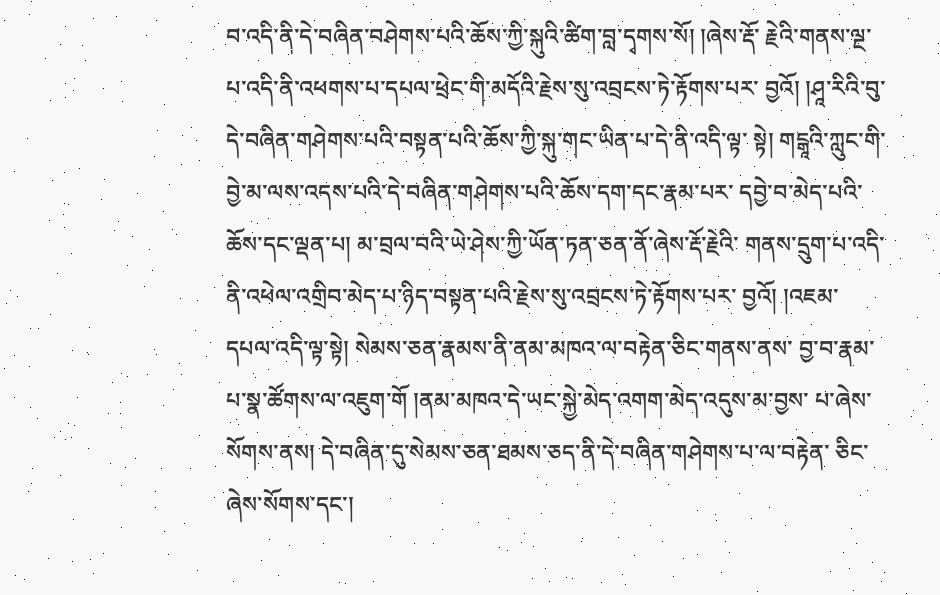བ་འདི་ནི་དེ་བཞིན་བཤེགས་པའི་ཆོས་ཀྱི་སྐུའི་ཚིག་བླ་དྭགས་སོ། །ཞེས་རྡོ་ རྗེའི་གནས་ལྔ་པ་འདི་ནི་འཕགས་པ་དཔལ་ཕྲེང་གི་མདོའི་རྗེས་སུ་འབྲངས་ཏེ་རྟོགས་པར་ བྱའོ། །ཤཱ་རིའི་བུ་དེ་བཞིན་གཤེགས་པའི་བསྟན་པའི་ཆོས་ཀྱི་སྐུ་གང་ཡིན་པ་དེ་ནི་འདི་ལྟ་ སྟེ། གངྒཱའི་ཀླུང་གི་བྱེ་མ་ལས་འདས་པའི་དེ་བཞིན་གཤེགས་པའི་ཆོས་དག་དང་རྣམ་པར་ དབྱེ་བ་མེད་པའི་ཆོས་དང་ལྡན་པ། མ་བྲལ་བའི་ཡེ་ཤེས་ཀྱི་ཡོན་ཏན་ཅན་ནོ་ཞེས་རྡོ་རྗེའི་ གནས་དྲུག་པ་འདི་ནི་འཕེལ་འགྲིབ་མེད་པ་ཉིད་བསྟན་པའི་རྗེས་སུ་འབྲངས་ཏེ་རྟོགས་པར་ བྱའོ། །འཇམ་དཔལ་འདི་ལྟ་སྟེ། སེམས་ཅན་རྣམས་ནི་ནམ་མཁའ་ལ་བརྟེན་ཅིང་གནས་ནས་ བྱ་བ་རྣམ་པ་སྣ་ཚོགས་ལ་འཇུག་གོ །ནམ་མཁའ་དེ་ཡང་སྐྱེ་མེད་འགག་མེད་འདུས་མ་བྱས་ པ་ཞེས་སོགས་ནས། དེ་བཞིན་དུ་སེམས་ཅན་ཐམས་ཅད་ནི་དེ་བཞིན་གཤེགས་པ་ལ་བརྟེན་ ཅིང་ཞེས་སོགས་དང་།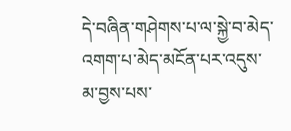དེ་བཞིན་གཤེགས་པ་ལ་སྐྱེ་བ་མེད་འགག་པ་མེད་མངོན་པར་འདུས་ མ་བྱས་པས་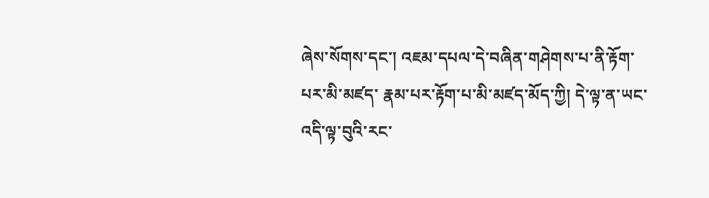ཞེས་སོགས་དང་། འཇམ་དཔལ་དེ་བཞིན་གཤེགས་པ་ནི་རྟོག་པར་མི་མཛད་ རྣམ་པར་རྟོག་པ་མི་མཛད་མོད་ཀྱི། དེ་ལྟ་ན་ཡང་འདི་ལྟ་བུའི་རང་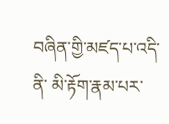བཞིན་གྱི་མཛད་པ་འདི་ནི་ མི་རྟོག་རྣམ་པར་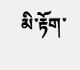མི་རྟོག་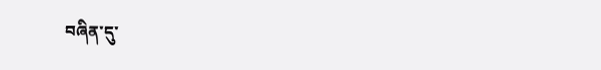བཞིན་དུ་